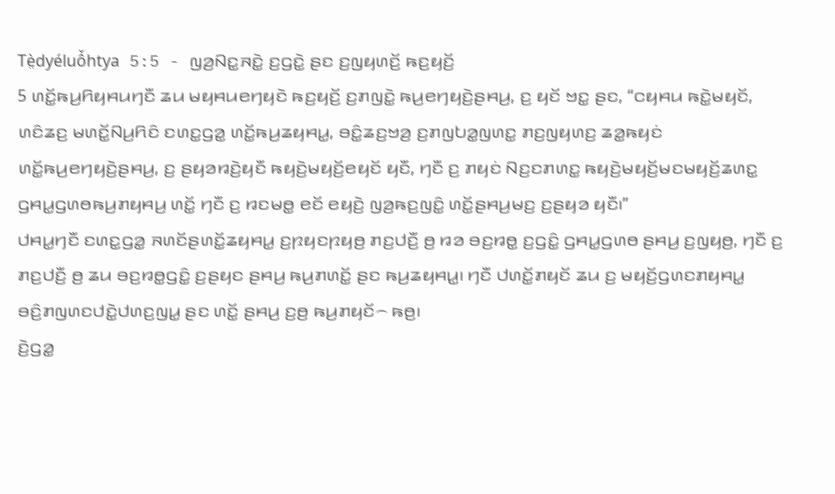Tè̤dyéluô̌htya 5:5 - ꤜꤤ꤬ꤡꤢ꤭ꤏꤢꤧ꤭ ꤢ꤬ꤞꤢꤧ꤭ ꤔꤢ ꤢ꤬ꤜꤟꤛꤢꤩ꤬ ꤒꤢ꤬ꤟꤢꤩ꤬
5 ꤛꤢꤩ꤭ꤒꤣ꤬ꤖꤟꤌꤣꤚꤢꤪ ꤘꤣ ꤗꤟꤌꤣꤕꤚꤟꤢꤧ ꤒꤢ꤬ꤟꤢꤩ꤬ ꤢ꤬ꤊꤜꤢꤧ꤭ ꤒꤣ꤬ꤕꤚꤟꤢꤧ꤬ꤔꤌꤣ꤬, ꤢ꤬ ꤟꤢꤩ ꤠꤢ꤭ ꤔꤢ, “ꤍꤟꤌꤣ ꤒꤢꤧ꤭ꤗꤟꤢꤩ, ꤛꤢꤨꤘꤢ꤬ ꤗꤛꤢꤩ꤭ꤡꤣ꤬ꤖꤢꤨ ꤢꤛꤢ꤭ꤞꤤ꤭ ꤛꤢꤩ꤭ꤒꤣ꤬ꤘꤟꤌꤣ꤭, ꤋꤢꤨ꤭ꤘꤢ꤬ꤠꤤ꤬ ꤢ꤬ꤊꤜꤝꤤ꤭ꤜꤛꤢ꤭ ꤊꤢ꤬ꤜꤟꤛꤢ꤬ ꤘꤤ꤭ꤒꤟꤢꤦ ꤛꤢꤩ꤭ꤒꤣ꤬ꤕꤚꤟꤢꤧ꤬ꤔꤌꤣ꤬, ꤢ꤬ ꤔꤟꤤꤙꤢꤧ꤬ꤟꤢꤪ ꤒꤟꤢꤧ꤬ꤗꤟꤢꤩ꤬ꤕꤟꤢꤩ ꤟꤢꤪ, ꤚꤢꤪ ꤢ꤬ ꤊꤟꤢꤦ ꤡꤢ꤬ꤢꤊꤛꤢ꤭ ꤒꤟꤢꤧ꤬ꤗꤟꤢꤩ꤬ꤗꤢꤗꤟꤢꤩ꤬ꤘꤛꤢ꤭ ꤞꤌꤣ꤭ꤞꤛꤥꤒꤣ꤬ꤊꤟꤌꤣ꤬ ꤛꤢꤩ꤭ ꤚꤢꤪ ꤢ꤬ ꤙꤢꤗꤥ꤭ ꤕꤢꤩ ꤕꤟꤢꤧ꤬ ꤜꤤ꤬ꤒꤢ꤬ꤜꤢꤨ꤭ ꤛꤢꤩ꤭ꤔꤌꤣ꤬ꤗꤢ꤬ ꤢ꤬ꤔꤟꤤ ꤟꤢꤪ꤯”
ꤓꤌꤣ꤭ꤚꤢꤪ ꤢꤛꤢ꤭ꤞꤤ꤭ ꤏꤛꤢꤩꤔꤛꤢꤩ꤭ꤘꤟꤌꤣ꤭ ꤢ꤬ꤐꤟꤢꤐꤟꤥ꤬ ꤊꤢ꤬ꤓꤢꤪ꤬ ꤥ꤬ ꤙꤤ ꤋꤢ꤬ꤙꤥ꤭ ꤢ꤬ꤞꤢꤨ꤭ ꤞꤌꤣ꤭ꤞꤛꤥ ꤔꤌꤣ꤬ ꤢ꤬ꤜꤟꤥ꤬, ꤚꤢꤪ ꤢ꤬ ꤊꤢ꤬ꤓꤢꤪ꤬ ꤥ꤬ ꤘꤣ ꤋꤢ꤬ꤙꤥ꤭ꤞꤢꤨ꤭ ꤢ꤬ꤔꤟꤢ ꤔꤌꤣ꤬ ꤒꤣ꤬ꤊꤛꤢꤩ꤭ ꤔꤢ ꤒꤣ꤬ꤘꤟꤌꤣ꤭꤯ ꤚꤢꤪ ꤓꤛꤢꤩ꤭ꤊꤟꤢꤩ ꤘꤣ ꤢ꤬ ꤗꤟꤢꤩ꤬ꤞꤛꤢꤊꤟꤌꤣ꤭ ꤋꤢꤨ꤬ꤊꤜꤛꤢꤓꤢꤧ꤭ꤓꤛꤢ꤬ꤜꤣ꤭ ꤔꤢ ꤛꤢꤩ꤭ ꤔꤌꤣ꤬ ꤢ꤬ꤥ꤬ ꤒꤣ꤬ꤊꤟꤢꤩ꤮ ꤒꤥ꤬꤯
ꤢꤧ꤬ꤞꤤ꤭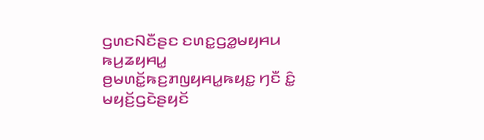ꤞꤛꤢꤡꤢꤪꤔꤢ ꤢꤛꤢ꤭ꤞꤤ꤭ꤗꤟꤌꤣ ꤒꤣ꤬ꤘꤟꤌꤣ꤭ ꤥ꤬ꤗꤛꤢꤩ꤭ꤒꤢ꤬ꤊꤜꤟꤌꤣ꤭ꤒꤟꤢ꤭ ꤚꤢꤪ ꤢꤨ꤭ ꤗꤟꤢꤩ꤬ꤞꤢꤧꤔꤟꤢꤩ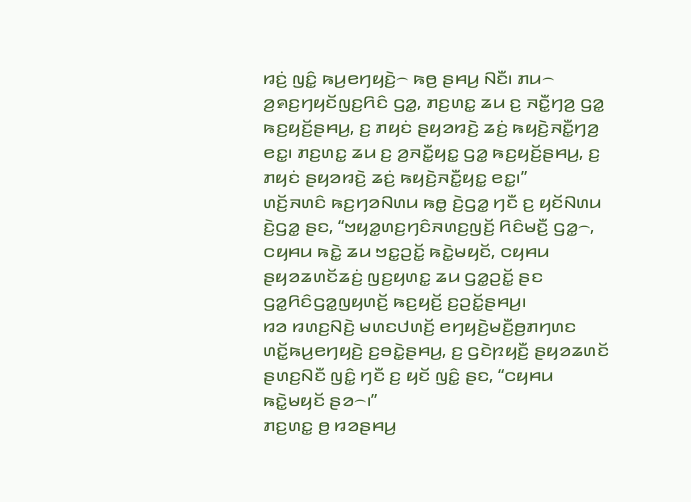ꤙꤢꤦ꤬ ꤜꤢꤨ꤭ ꤒꤣ꤬ꤕꤚꤟꤢꤧ꤬꤮ ꤒꤥ꤬ ꤔꤌꤣ꤬ ꤡꤢꤪ꤯ ꤊꤣ꤮ ꤤ꤬ꤎꤢ꤬ꤚꤟꤢꤩꤜꤢ꤬ꤖꤢꤨ ꤞꤤ꤭, ꤊꤢ꤬ꤛꤢ꤭ ꤘꤣ ꤢ꤬ ꤏꤢꤪ꤭ꤚꤤ꤬ ꤞꤤ꤭ ꤒꤢ꤬ꤟꤢꤩ꤬ꤔꤌꤣ꤬, ꤢ꤬ ꤊꤟꤢꤦ ꤔꤟꤤꤙꤢꤧ꤬ ꤘꤢꤦ꤬ ꤒꤟꤢꤧ꤬ꤏꤢꤪ꤭ꤚꤤ꤬ ꤕꤢ꤭꤯ ꤊꤢ꤬ꤛꤢ꤭ ꤘꤣ ꤢ꤬ ꤤ꤬ꤏꤢꤪ꤭ꤟꤢ꤭ ꤞꤤ꤭ ꤒꤢ꤬ꤟꤢꤩ꤬ꤔꤌꤣ꤬, ꤢ꤬ ꤊꤟꤢꤦ ꤔꤟꤤꤙꤢꤧ꤬ ꤘꤢꤦ꤬ ꤒꤟꤢꤧ꤬ꤏꤢꤪ꤭ꤟꤢ꤭ ꤕꤢ꤭꤯”
ꤛꤢꤩ꤬ꤏꤛꤢꤨ ꤒꤢ꤬ꤚꤤꤡꤛꤣ ꤒꤥ꤭ ꤢꤧ꤬ꤞꤤ꤭ ꤚꤢꤪ ꤢ꤬ ꤟꤢꤩꤡꤛꤣ ꤢꤧ꤬ꤞꤤ꤭ ꤔꤢ, “ꤠꤟꤤ꤭ꤛꤢ꤬ꤚꤢꤨꤏꤛꤢ꤬ꤜꤢꤩ꤬ ꤖꤢꤨꤗꤢꤪ꤬ ꤞꤤ꤭꤮, ꤍꤟꤌꤣ ꤒꤢꤧ꤭ ꤘꤣ ꤠꤢ꤭ꤑꤢꤩ꤭ ꤒꤢꤧ꤭ꤗꤟꤢꤩ, ꤍꤟꤌꤣ ꤔꤟꤤꤘꤛꤢꤩꤘꤢꤦ꤬ ꤜꤢ꤬ꤟꤛꤢ꤭ ꤘꤣ ꤞꤤ꤭ꤑꤢꤩ꤭ ꤔꤢ ꤞꤤ꤭ꤖꤢꤨꤞꤤ꤭ꤜꤟꤛꤢꤩ꤬ ꤒꤢ꤬ꤟꤢꤩ꤬ ꤢ꤬ꤑꤢꤩ꤭ꤔꤌꤣ꤬꤯
ꤙꤤ ꤙꤛꤢ꤬ꤡꤢꤧ꤬ ꤗꤛꤢꤓꤛꤢꤩ꤬ ꤕꤚꤟꤢꤧ꤬ꤗꤢꤪ꤬ꤥ꤬ꤊꤚꤛꤢ ꤛꤢꤩ꤭ꤒꤣ꤬ꤕꤚꤟꤢꤧ꤬ ꤢ꤬ꤋꤢꤧ꤭ꤔꤌꤣ꤬, ꤢ꤬ ꤞꤢꤧꤐꤟꤢꤪ꤬ ꤔꤟꤤꤘꤛꤢꤩ ꤔꤛꤢ꤬ꤡꤢꤪ ꤜꤢꤨ꤭ ꤚꤢꤪ ꤢ꤬ ꤟꤢꤩ ꤜꤢꤨ꤭ ꤔꤢ, “ꤍꤟꤌꤣ ꤒꤢꤧ꤭ꤗꤟꤢꤩ ꤔꤤ꤮꤯”
ꤊꤢ꤬ꤛꤢ꤭ ꤥ꤬ ꤙꤤꤔꤌꤣ꤬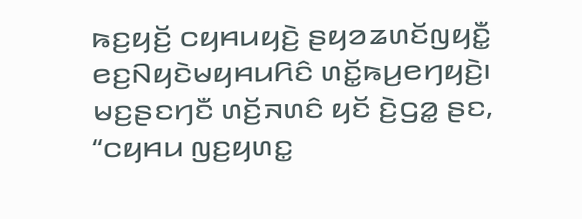ꤒꤢ꤬ꤟꤢꤩ꤬ ꤍꤟꤌꤣꤟꤢꤧ꤬ ꤔꤟꤤꤘꤛꤢꤩꤜꤟꤢꤪ꤭ ꤕꤢ꤬ꤡꤟꤢꤧꤗꤟꤌꤣꤖꤢꤨ ꤛꤢꤩ꤭ꤒꤣ꤬ꤕꤚꤟꤢꤧ꤬꤯ ꤗꤢ꤬ꤔꤢꤚꤢꤪ ꤛꤢꤩ꤬ꤏꤛꤢꤨ ꤟꤢꤩ ꤢꤧ꤬ꤞꤤ꤭ ꤔꤢ, “ꤍꤟꤌꤣ ꤜꤢ꤬ꤟꤛꤢ꤭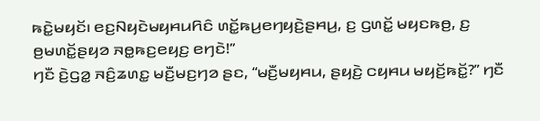ꤒꤢꤧ꤭ꤗꤟꤢꤩ꤯ ꤕꤢ꤬ꤡꤟꤢꤧꤗꤟꤌꤣꤖꤢꤨ ꤛꤢꤩ꤭ꤒꤣ꤬ꤕꤚꤟꤢꤧ꤬ꤔꤌꤣ꤬, ꤢ꤬ ꤞꤛꤢꤩ꤭ ꤗꤟꤢꤒꤥ꤬, ꤢ꤬ ꤥ꤬ꤗꤛꤢꤩ꤭ꤔꤟꤤ ꤏꤥ꤭ꤒꤢ꤬ꤕꤟꤢ꤬ ꤕꤚꤢꤧ!”
ꤚꤢꤪ ꤢꤧ꤬ꤞꤤ꤭ ꤏꤢꤨ꤬ꤘꤛꤢ꤭ ꤗꤢꤪ꤬ꤗꤢ꤬ꤚꤤ ꤔꤢ, “ꤗꤢꤪ꤬ꤗꤟꤌꤣ, ꤔꤟꤢꤧ꤬ ꤍꤟꤌꤣ ꤗꤟꤢꤩ꤬ꤒꤢꤩ꤭?” ꤚꤢꤪ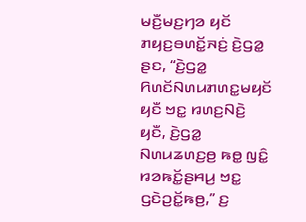ꤗꤢꤪ꤬ꤗꤢ꤬ꤚꤤ ꤟꤢꤩ ꤊꤟꤢ꤬ꤋꤛꤢꤩ꤭ꤏꤢꤦ꤬ ꤢꤧ꤬ꤞꤤ꤭ ꤔꤢ, “ꤢꤧ꤬ꤞꤤ꤭ ꤖꤛꤢꤩꤡꤛꤣꤊꤛꤢ꤭ꤗꤟꤢꤩ ꤟꤢꤪ ꤠꤢ꤭ ꤙꤛꤢ꤬ꤡꤢꤧ꤬ ꤟꤢꤪ, ꤢꤧ꤬ꤞꤤ꤭ ꤡꤛꤣꤘꤛꤢ꤬ꤥ꤬ ꤒꤥ꤭ ꤜꤢꤨ꤭ ꤙꤤꤒꤢꤩ꤭ꤔꤌꤣ꤬ ꤠꤢ꤭ ꤞꤢꤧꤑꤢꤩ꤭ꤒꤥ꤬,” ꤢ꤬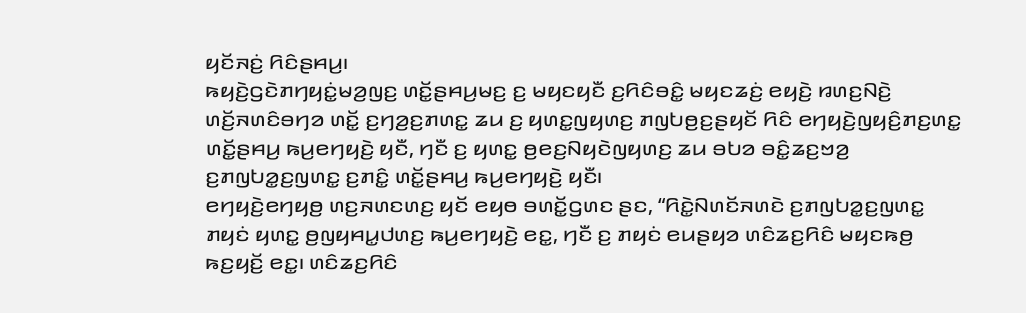ꤟꤢꤩꤏꤢꤦ꤬ ꤖꤢꤨꤔꤌꤣ꤬꤯
ꤒꤟꤢꤧ꤬ꤞꤢꤧꤊꤚꤟꤢꤦ꤭ꤗꤤ꤬ꤜꤢ꤬ ꤛꤢꤩ꤭ꤔꤌꤣ꤬ꤗꤢ꤬ ꤢ꤬ ꤗꤟꤢꤟꤢꤪ ꤢ꤬ꤖꤢꤨꤋꤢꤨ꤭ ꤗꤟꤢꤘꤢꤦ꤬ ꤕꤟꤢꤧ꤬ ꤙꤛꤢ꤬ꤡꤢꤧ꤬ ꤛꤢꤩ꤬ꤏꤛꤢꤨꤋꤚꤤ ꤛꤢꤩ꤭ ꤢ꤬ꤚꤤ꤬ꤢ꤬ꤊꤛꤢ꤭ ꤘꤣ ꤢ꤬ ꤟꤛꤢ꤭ꤜꤟꤛꤢ꤬ ꤊꤜꤝꤥ꤬ꤢ꤬ꤔꤟꤢꤩ ꤖꤢꤨ ꤕꤚꤟꤢꤧ꤬ꤜꤟꤢꤨ꤬ꤊꤢ꤬ꤛꤢ꤭ ꤛꤢꤩ꤭ꤔꤌꤣ꤬ ꤒꤣ꤬ꤕꤚꤟꤢꤧ꤬ ꤟꤢꤪ, ꤚꤢꤪ ꤢ꤬ ꤟꤛꤢ꤭ ꤥ꤬ꤕꤢ꤬ꤡꤟꤢꤧꤜꤟꤛꤢ꤬ ꤘꤣ ꤋꤝꤤ ꤋꤢꤨ꤭ꤘꤢ꤬ꤠꤤ꤬ ꤢ꤬ꤊꤜꤝꤤ꤭ꤢ꤬ꤜꤛꤢ꤭ ꤢ꤬ꤊꤢꤨ꤭ ꤛꤢꤩ꤭ꤔꤌꤣ꤬ ꤒꤣ꤬ꤕꤚꤟꤢꤧ꤬ ꤟꤢꤪ꤯
ꤕꤚꤟꤢꤧ꤬ꤕꤚꤟꤥ꤬ ꤛꤢ꤬ꤏꤛꤢꤛꤢ꤬ ꤟꤢꤩ ꤕꤟꤥ ꤋꤛꤢꤩ꤭ꤞꤛꤢ ꤔꤢ, “ꤖꤢꤧ꤭ꤡꤛꤢꤩꤏꤛꤢꤧ ꤢ꤬ꤊꤜꤝꤤ꤭ꤢ꤬ꤜꤛꤢ꤭ ꤊꤟꤢꤦ ꤟꤛꤢ꤭ ꤥ꤬ꤜꤟꤌꤣ꤭ꤓꤛꤢ꤬ ꤒꤣ꤬ꤕꤚꤟꤢꤧ꤬ ꤕꤢ꤭, ꤚꤢꤪ ꤢ꤬ ꤊꤟꤢꤦ ꤕꤣꤔꤟꤤ ꤛꤢꤨꤘꤢ꤬ꤖꤢꤨ ꤗꤟꤢꤒꤥ꤬ ꤒꤢ꤬ꤟꤢꤩ꤬ ꤕꤢ꤭꤯ ꤛꤢꤨꤘꤢ꤬ꤖꤢꤨ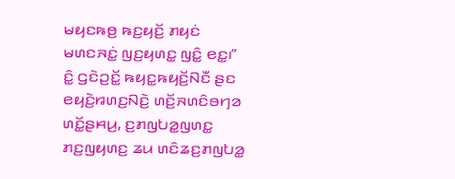ꤗꤟꤢꤒꤥ꤬ ꤒꤢ꤬ꤟꤢꤩ꤬ ꤊꤟꤢꤦ ꤗꤛꤢꤏꤢꤦ꤭ ꤜꤢ꤬ꤟꤛꤢ꤭ ꤜꤢꤨ꤭ ꤕꤢ꤭꤯”
ꤢꤨ꤭ ꤞꤢꤧꤑꤢꤩ꤭ ꤒꤟꤢ꤭ꤒꤟꤢꤩ꤬ꤡꤢꤪ ꤔꤢ ꤕꤟꤢꤧ꤬ꤙꤛꤢ꤬ꤡꤢꤧ꤬ ꤛꤢꤩ꤬ꤏꤛꤢꤨꤋꤚꤤ ꤛꤢꤩ꤭ꤔꤌꤣ꤬, ꤢ꤬ꤊꤜꤝꤤ꤭ꤜꤛꤢ꤭ ꤊꤢ꤬ꤜꤟꤛꤢ꤬ ꤘꤣ ꤛꤢꤨꤘꤢ꤬ꤊꤜꤝꤤ꤭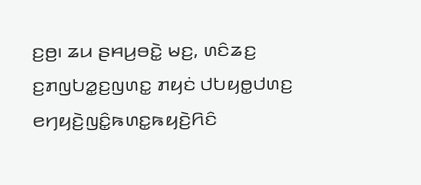ꤢ꤬ꤥ꤬꤯ ꤘꤣ ꤔꤌꤣ꤬ꤋꤢꤧ꤭ ꤗꤢ꤬, ꤛꤢꤨꤘꤢ꤬ ꤢ꤬ꤊꤜꤝꤤ꤭ꤢ꤬ꤜꤛꤢ꤭ ꤊꤟꤢꤦ ꤓꤝꤟꤥ꤭ꤓꤛꤢ꤬ ꤕꤚꤟꤢꤧ꤬ꤜꤢꤨ꤭ꤒꤛꤢ꤭ꤒꤟꤢꤧ꤬ꤖꤢꤨ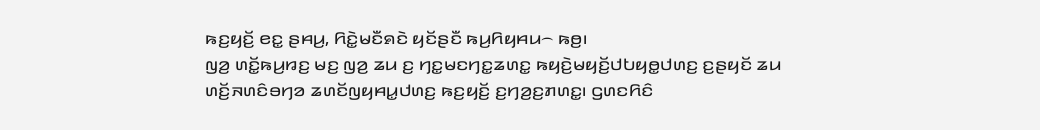ꤒꤢ꤬ꤟꤢꤩ꤬ ꤕꤢ꤭ ꤔꤌꤣ꤬, ꤖꤢꤧ꤭ꤗꤢꤪꤎꤢꤧ ꤟꤢꤩꤔꤢꤪ ꤒꤣ꤬ꤖꤟꤌꤣ꤮ ꤒꤥ꤬꤯
ꤜꤤ꤬ ꤛꤢꤩ꤭ꤒꤣ꤬ꤙꤢ꤬ ꤗꤢ꤬ ꤜꤤ꤬ ꤘꤣ ꤢ꤬ ꤚꤢ꤭ꤗꤢꤚꤢ꤭ꤘꤛꤢ꤭ ꤒꤟꤢꤧ꤬ꤗꤟꤢꤩ꤬ꤓꤝꤟꤥ꤭ꤓꤛꤢ꤬ ꤢ꤬ꤔꤟꤢꤩ ꤘꤣ ꤛꤢꤩ꤬ꤏꤛꤢꤨꤋꤚꤤ ꤘꤛꤢꤩꤜꤟꤌꤣ꤭ꤓꤛꤢ꤬ ꤒꤢ꤬ꤟꤢꤩ꤬ ꤢ꤬ꤚꤤ꤬ꤢ꤬ꤊꤛꤢ꤭꤯ ꤞꤛꤢꤖꤢꤨ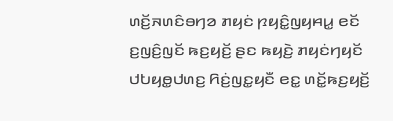ꤛꤢꤩ꤬ꤏꤛꤢꤨꤋꤚꤤ ꤊꤟꤢꤦ ꤐꤟꤢꤨ꤭ꤜꤟꤌꤣ꤭ ꤕꤢꤩ ꤢ꤬ꤜꤢꤨ꤬ꤜꤢꤩ ꤒꤢ꤬ꤟꤢꤩ꤬ ꤔꤢ ꤒꤟꤢꤧ꤬ ꤊꤟꤢꤦꤚꤟꤢꤩ ꤓꤝꤟꤥ꤭ꤓꤛꤢ꤬ ꤖꤢꤦ꤬ꤜꤢ꤭ꤟꤢꤪ ꤕꤢ꤭ ꤛꤢꤩ꤭ꤒꤢ꤬ꤟꤢꤩ꤬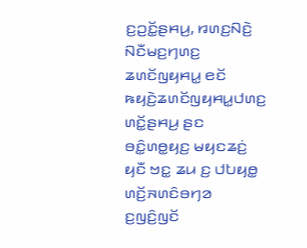ꤢ꤬ꤑꤢꤩ꤭ꤔꤌꤣ꤬, ꤙꤛꤢ꤬ꤡꤢꤧ꤬ ꤡꤢꤪꤗꤢ꤬ꤚꤛꤢ꤬ ꤘꤛꤢꤩꤜꤟꤌꤣ꤭ ꤕꤢꤩ ꤒꤟꤢꤧ꤬ꤘꤛꤢꤩꤜꤟꤌꤣ꤭ꤓꤛꤢ꤬ ꤛꤢꤩ꤭ꤔꤌꤣ꤬ ꤔꤢ ꤋꤢꤨ꤭ꤛꤥ꤭ꤟꤢ꤬ ꤗꤟꤢꤘꤢꤦ꤬ ꤟꤢꤪ ꤠꤢ꤭ ꤘꤣ ꤢ꤬ ꤓꤝꤟꤥ꤭ ꤛꤢꤩ꤬ꤏꤛꤢꤨꤋꤚꤤ ꤢ꤬ꤜꤢꤨ꤬ꤜꤢꤩ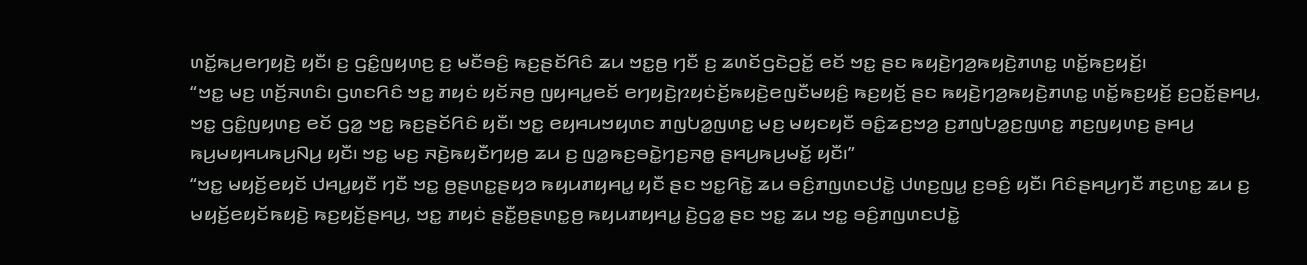ꤛꤢꤩ꤭ꤒꤣ꤬ꤕꤚꤟꤢꤧ꤬ ꤟꤢꤪ꤯ ꤢ꤬ ꤞꤢꤨ꤭ꤜꤟꤛꤢ꤬ ꤢ꤬ ꤗꤢꤪꤋꤢꤨ꤬ ꤒꤢ꤬ꤔꤢꤩꤖꤢꤨ ꤘꤣ ꤠꤢ꤭ꤥ꤬ ꤚꤢꤪ ꤢ꤬ ꤘꤛꤢꤩꤞꤢꤧꤑꤢꤩ꤭ ꤕꤢꤩ ꤠꤢ꤭ ꤔꤢ ꤒꤟꤢꤧ꤬ꤚꤤ꤬ꤒꤟꤢꤧ꤬ꤊꤛꤢ꤭ ꤛꤢꤩ꤭ꤒꤢ꤬ꤟꤢꤩ꤬꤯
“ꤠꤢ꤭ ꤗꤢ꤬ ꤛꤢꤩ꤬ꤏꤛꤢꤨ꤯ ꤞꤛꤢꤖꤢꤨ ꤠꤢ꤭ ꤊꤟꤢꤦ ꤟꤢꤩꤏꤥ꤬ ꤜꤟꤌꤣ꤭ꤕꤢꤩ ꤕꤚꤟꤢꤧ꤬ꤐꤟꤢꤦꤢꤩ꤬ꤒꤟꤢꤧ꤬ꤕꤜꤢꤪꤗꤟꤢꤨ꤬ ꤒꤢ꤬ꤟꤢꤩ꤬ ꤔꤢ ꤒꤟꤢꤧ꤬ꤚꤤ꤬ꤒꤟꤢꤧ꤬ꤊꤛꤢ꤭ ꤛꤢꤩ꤭ꤒꤢ꤬ꤟꤢꤩ꤬ ꤢ꤬ꤑꤢꤩ꤭ꤔꤌꤣ꤬, ꤠꤢ꤭ ꤞꤢꤨ꤭ꤜꤟꤛꤢ꤬ ꤕꤢꤩ ꤞꤤ꤭ ꤠꤢ꤭ ꤒꤢ꤬ꤔꤢꤩꤖꤢꤨ ꤟꤢꤪ꤯ ꤠꤢ꤭ ꤕꤟꤌꤣꤠꤟꤛꤢ ꤊꤜꤝꤤ꤭ꤜꤛꤢ꤭ ꤗꤢ꤬ ꤗꤟꤢꤟꤢꤪ ꤋꤢꤨ꤭ꤘꤢ꤬ꤠꤤ꤬ ꤢ꤬ꤊꤜꤝꤤ꤭ꤢ꤬ꤜꤛꤢ꤭ ꤊꤢ꤬ꤜꤟꤛꤢ꤬ ꤔꤌꤣ꤬ ꤒꤣ꤬ꤗꤟꤌꤣꤒꤣ꤬ꤡꤣ꤬ ꤟꤢꤪ꤯ ꤠꤢ꤭ ꤗꤢ꤬ ꤏꤢꤧ꤬ꤒꤟꤢꤪꤚꤟꤥ꤬ ꤘꤣ ꤢ꤬ ꤜꤤ꤭ꤒꤢ꤬ꤋꤢꤧ꤭ꤚꤢ꤬ꤏꤥ꤭ ꤔꤌꤣ꤬ꤒꤣ꤬ꤗꤢꤩ꤭ ꤟꤢꤪ꤯”
“ꤠꤢ꤭ ꤗꤟꤢꤩ꤬ꤕꤟꤢꤩ ꤓꤌꤣ꤭ꤟꤢꤪ ꤚꤢꤪ ꤠꤢ꤭ ꤥ꤬ꤔꤛꤢ꤭ꤔꤟꤤ ꤒꤟꤣꤊꤟꤌꤣ꤭ ꤟꤢꤪ ꤔꤢ ꤠꤢ꤭ꤖꤢꤧ꤭ ꤘꤣ ꤋꤢꤨ꤬ꤊꤜꤛꤢꤓꤢꤧ꤭ ꤓꤛꤢ꤬ꤜꤣ꤭ ꤢ꤬ꤋꤢꤨ꤬ ꤟꤢꤪ꤯ ꤖꤢꤨꤔꤌꤣ꤬ꤚꤢꤪ ꤊꤢ꤬ꤛꤢ꤭ ꤘꤣ ꤢ꤬ ꤗꤟꤢꤩ꤬ꤕꤟꤢꤩꤒꤟꤢꤧ꤬ ꤒꤢ꤬ꤟꤢꤩ꤬ꤔꤌꤣ꤬, ꤠꤢ꤭ ꤊꤟꤢꤦ ꤔꤢꤪ꤭ꤥ꤬ꤔꤛꤢ꤭ꤥ꤬ ꤒꤟꤣꤊꤟꤌꤣ꤭ ꤢꤧ꤬ꤞꤤ꤭ ꤔꤢ ꤠꤢ꤭ ꤘꤣ ꤠꤢ꤭ ꤋꤢꤨ꤬ꤊꤜꤛꤢꤓꤢꤧ꤭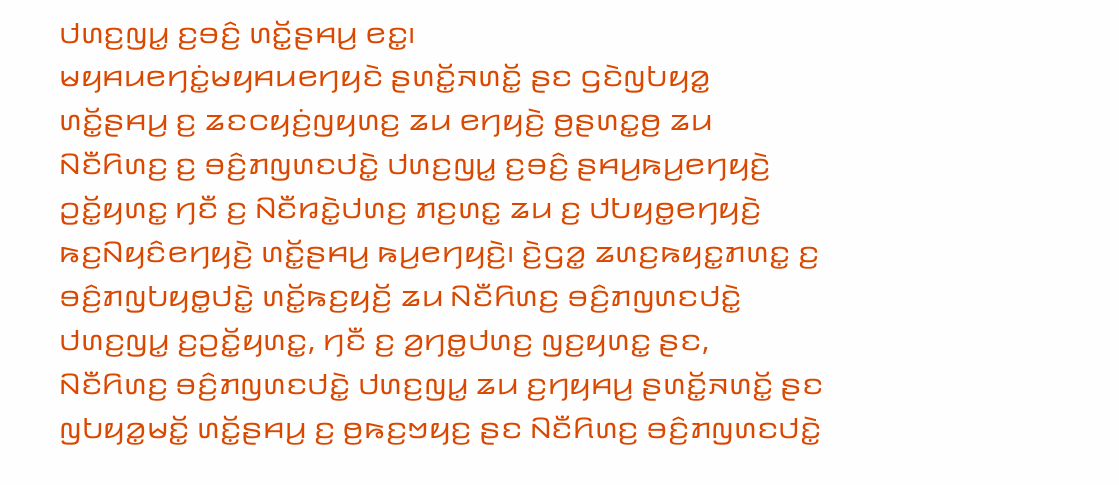ꤓꤛꤢ꤬ꤜꤣ꤭ ꤢ꤬ꤋꤢꤨ꤬ ꤛꤢꤩ꤭ꤔꤌꤣ꤬ ꤕꤢ꤭꤯
ꤗꤟꤌꤣꤕꤚꤢꤦ꤭ꤗꤟꤌꤣꤕꤚꤟꤢꤧ ꤔꤛꤢꤩ꤭ꤏꤛꤢꤩ꤭ ꤔꤢ ꤞꤢꤧꤜꤝꤟꤤ꤭ ꤛꤢꤩ꤭ꤔꤌꤣ꤬ ꤢ꤬ ꤘꤢꤍꤟꤢꤦ꤬ꤜꤟꤛꤢ꤬ ꤘꤣ ꤕꤚꤟꤢꤧ꤬ ꤥ꤬ꤔꤛꤢ꤭ꤥ꤬ ꤘꤣ ꤡꤢꤪꤖꤛꤢ꤬ ꤢ꤬ ꤋꤢꤨ꤬ꤊꤜꤛꤢꤓꤢꤧ꤭ ꤓꤛꤢ꤬ꤜꤣ꤭ ꤢ꤬ꤋꤢꤨ꤬ ꤔꤌꤣ꤬ꤒꤣ꤬ꤕꤚꤟꤢꤧ꤬ ꤑꤢꤩ꤭ꤟꤛꤢ꤭ ꤚꤢꤪ ꤢ꤬ ꤡꤢꤪꤙꤢꤧ꤭ꤓꤛꤢ꤬ ꤊꤢ꤬ꤛꤢ꤭ ꤘꤣ ꤢ꤬ ꤓꤝꤟꤥ꤭ꤕꤚꤟꤢꤧ꤬ ꤒꤢ꤬ꤡꤟꤢꤨꤕꤚꤟꤢꤧ꤬ ꤛꤢꤩ꤭ꤔꤌꤣ꤬ ꤒꤣ꤬ꤕꤚꤟꤢꤧ꤬꤯ ꤢꤧ꤬ꤞꤤ꤭ ꤘꤛꤢ꤬ꤒꤟꤢ꤭ꤊꤛꤢ꤭ ꤢ꤬ ꤋꤢꤨ꤬ꤊꤜꤝꤟꤥ꤭ꤓꤢꤧ꤭ ꤛꤢꤩ꤭ꤒꤢ꤬ꤟꤢꤩ꤬ ꤘꤣ ꤡꤢꤪꤖꤛꤢ꤬ ꤋꤢꤨ꤬ꤊꤜꤛꤢꤓꤢꤧ꤭ ꤓꤛꤢ꤬ꤜꤣ꤭ ꤢ꤬ꤑꤢꤩ꤭ꤟꤛꤢ꤭, ꤚꤢꤪ ꤢ꤬ ꤤ꤬ꤚꤥ꤭ꤓꤛꤢ꤬ ꤜꤢ꤬ꤟꤛꤢ꤭ ꤔꤢ,
ꤡꤢꤪꤖꤛꤢ꤬ ꤋꤢꤨ꤬ꤊꤜꤛꤢꤓꤢꤧ꤭ ꤓꤛꤢ꤬ꤜꤣ꤭ ꤘꤣ ꤢ꤬ꤚꤟꤌꤣ꤬ ꤔꤛꤢꤩ꤭ꤏꤛꤢꤩ꤭ ꤔꤢ ꤜꤝꤟꤤ꤭ꤗꤢꤩ꤭ ꤛꤢꤩ꤭ꤔꤌꤣ꤬ ꤢ꤬ ꤥ꤬ꤒꤢ꤬ꤠꤟꤢ꤬ ꤔꤢ ꤡꤢꤪꤖꤛꤢ꤬ ꤋꤢꤨ꤬ꤊꤜꤛꤢꤓꤢꤧ꤭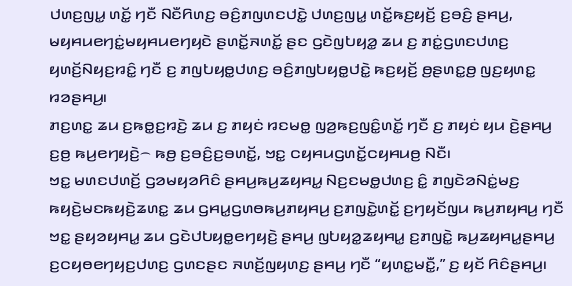ꤓꤛꤢ꤬ꤜꤣ꤭ ꤛꤢꤩ꤭ ꤚꤢꤪ ꤡꤢꤪꤖꤛꤢ꤬ ꤋꤢꤨ꤬ꤊꤜꤛꤢꤓꤢꤧ꤭ ꤓꤛꤢ꤬ꤜꤣ꤭ ꤛꤢꤩ꤭ꤒꤢ꤬ꤟꤢꤩ꤬ ꤢ꤬ꤋꤢꤨ꤬ ꤔꤌꤣ꤬, ꤗꤟꤌꤣꤕꤚꤢꤦ꤭ꤗꤟꤌꤣꤕꤚꤟꤢꤧ ꤔꤛꤢꤩ꤭ꤏꤛꤢꤩ꤭ ꤔꤢ ꤞꤢꤧꤜꤝꤟꤤ꤭ ꤘꤣ ꤢ꤬ ꤊꤢꤦ꤭ꤞꤛꤢꤓꤛꤢ꤬ ꤟꤛꤢꤩ꤬ꤡꤟꤢ꤬ꤙꤢꤨ꤭ ꤚꤢꤪ ꤢ꤬ ꤊꤜꤝꤟꤥ꤭ꤓꤛꤢ꤬ ꤋꤢꤨ꤬ꤊꤜꤝꤟꤥ꤭ꤓꤢꤧ꤭ ꤒꤢ꤬ꤟꤢꤩ꤬ ꤥ꤬ꤔꤛꤢ꤭ꤥ꤬ ꤜꤢ꤬ꤟꤛꤢ꤭ ꤙꤤꤔꤌꤣ꤬꤯
ꤊꤢ꤬ꤛꤢ꤭ ꤘꤣ ꤢ꤬ꤒꤥ꤭ꤢ꤬ꤙꤢꤧ꤬ ꤘꤣ ꤢ꤬ ꤊꤟꤢꤦ ꤙꤢꤗꤥ꤭ ꤜꤤ꤬ꤒꤢ꤬ꤜꤢꤨ꤭ꤛꤢꤩ꤭ ꤚꤢꤪ ꤢ꤬ ꤊꤟꤢꤦ ꤟꤣ ꤢꤧ꤬ꤔꤌꤣ꤬ ꤢ꤬ꤥ꤬ ꤒꤣ꤬ꤕꤚꤟꤢꤧ꤬꤮ ꤒꤥ꤬ ꤢ꤬ꤋꤢꤨ꤬ꤢ꤬ꤋꤛꤢꤩ꤭, ꤠꤢ꤭ ꤍꤟꤌꤣꤞꤛꤢꤩ꤭ꤍꤟꤌꤣꤥ꤬ ꤡꤢꤪ꤯
ꤠꤢ꤭ ꤗꤛꤢꤓꤛꤢꤩ꤬ ꤞꤤꤗꤟꤤꤖꤢꤨ ꤔꤌꤣ꤬ꤒꤣ꤬ꤘꤟꤌꤣ꤭ ꤡꤢ꤬ꤢꤗꤥ꤭ꤓꤛꤢ꤬ ꤢꤨ꤭ ꤊꤜꤢꤧꤤꤡꤢꤦ꤭ꤗꤢ꤬ ꤒꤟꤢꤧ꤬ꤗꤢꤒꤟꤢꤧ꤬ꤘꤛꤢ꤭ ꤘꤣ ꤞꤌꤣ꤭ꤞꤛꤥꤒꤣ꤬ꤊꤟꤌꤣ꤬ ꤢ꤬ꤊꤜꤢꤧ꤭ꤛꤢꤩ꤭ ꤢ꤬ꤚꤟꤢꤩꤜꤣ ꤒꤣ꤬ꤊꤟꤌꤣ꤬ ꤚꤢꤪ ꤠꤢ꤭ ꤔꤟꤤꤟꤌꤣ꤭ ꤘꤣ ꤞꤢꤧꤓꤝꤟꤥ꤭ꤕꤚꤟꤢꤧ꤬ ꤔꤌꤣ꤬ ꤜꤝꤟꤤ꤭ꤘꤟꤌꤣ꤭ ꤢ꤬ꤊꤜꤢꤧ꤭ ꤒꤣ꤬ꤘꤟꤌꤣ꤭ꤔꤌꤣ꤬ ꤢ꤬ꤍꤟꤥꤕꤚꤟꤢ꤬ꤓꤛꤢ꤬ ꤞꤛꤢꤔꤢ ꤏꤛꤢꤩ꤬ꤜꤟꤛꤢ꤬ ꤔꤌꤣ꤬ ꤚꤢꤪ “ꤟꤛꤢ꤭ꤗꤢꤪ꤭,” ꤢ꤬ ꤟꤢꤩ ꤖꤢꤨꤔꤌꤣ꤬꤯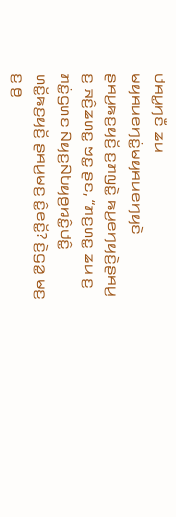ꤓꤌꤣ꤭ꤚꤢꤪ ꤘꤣ ꤗꤟꤌꤣꤕꤚꤢꤦ꤭ꤗꤟꤌꤣꤕꤚꤟꤢꤧ ꤔꤌꤣ꤬ꤒꤢ꤬ꤟꤢꤩ꤬ ꤢ꤬ꤊꤜꤢꤧ꤭ ꤒꤣ꤬ꤕꤚꤟꤢꤧ꤬ꤔꤌꤣ꤬ ꤢ꤬ ꤏꤢꤨ꤬ꤘꤛꤢ꤭ ꤠꤢ꤭ ꤔꤢ, “ꤊꤢ꤬ꤛꤢ꤭ ꤘꤣ ꤢ꤬ ꤊꤢꤦ꤭ꤞꤛꤢ ꤡꤟꤢ꤬ꤡꤝꤟꤥ꤬ꤙꤢꤨ꤭ꤓꤢꤨ꤭ ꤛꤢꤩ꤭ꤒꤢ꤬ꤟꤢꤩ꤬ ꤔꤌꤣ꤬ꤗꤢ꤬ ꤢꤨ꤭ꤕꤢꤩ꤭? ꤢꤧ꤬ꤞꤤ꤭ ꤗꤢ꤬ ꤢ꤬ ꤥ꤬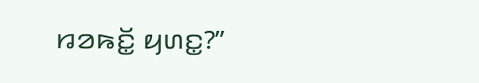ꤙꤤꤒꤢꤩ꤭ ꤟꤛꤢ꤭?”